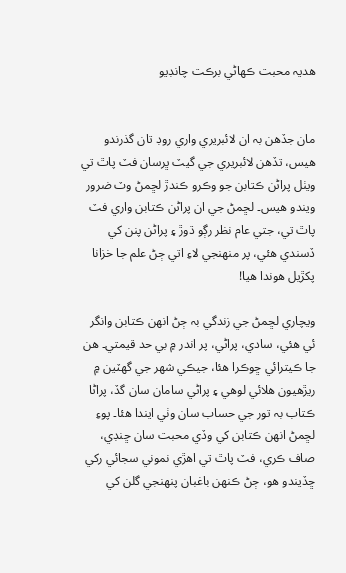هديہ محبت ڪھاڻي برڪت چانڊيو


مان جڏهن بہ ان لائبريري واري روڊ تان گذرندو ھيس، تڏهن لائبريري جي گيٽ ڀرسان فٽ پاٿ تي ويٺل پراڻن ڪتابن جو وڪرو ڪندڙ لڇمڻ وٽ ضرور ويندو هيس۔ لڇمڻ جي ان پراڻن ڪتابن واري فٽ پاٿ تي، جتي عام نظر رڳو ڌوڙ ۽ پراڻن پنن کي ڏسندي هئي، پر منهنجي لاءِ اتي ڄڻ علم جا خزانا پکڙيل ھوندا ھيا!

ويچاري لڇمڻ جي زندگي بہ ڄڻ انهن ڪتابن وانگر ئي هئي، سادي، پراڻي، پر اندر ۾ بي حد قيمتي۔ هن جا ڪيترائي ڇوڪرا هئا، جيڪي شهر جي گهٽين ۾ ريڙهيون هلائي لوهي ۽ پراڻي سامان سان گڏ، پراڻا ڪتاب بہ تور جي حساب سان وٺي ايندا هئا۔ پوءِ لڇمڻ انهن ڪتابن کي وڏي محبت سان ڇنڊي، صاف ڪري، فٽ پاٿ تي اهڙي نموني سجائي رکي ڇڏيندو هو، ڄڻ ڪنھن باغبان پنهنجي گلن کي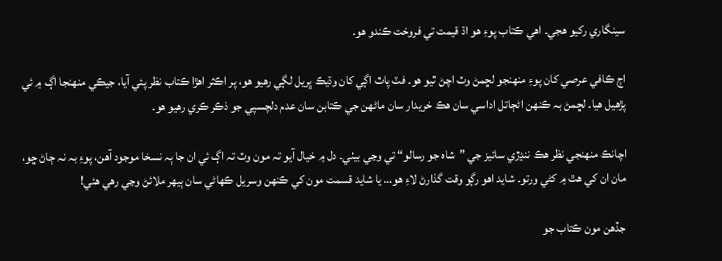سينگاري رکيو هجي۔ اهي ڪتاب پوءِ ھو اڌ قيمت تي فروخت ڪندو ھو.

اڄ ڪافي عرصي کان پوءِ منهنجو لڇمڻ وٽ اچڻ ٿيو هو۔ فٽ پاٿ اڳي کان وڌيڪ ڀريل لڳي رهيو هو، پر اڪثر اھڙا ڪتاب نظر پئي آيا، جيڪي منھنجا اڳ ۾ ئي پڙھيل ھيا۔ لڇمڻ بہ ڪنهن اڻڄاتل اداسي سان ھڪ خريدار سان ماڻهن جي ڪتابن سان عدم دلچسپي جو ذڪر ڪري رهيو هو۔

اچانڪ منهنجي نظر هڪ ننڍڙي سائيز جي ”شاه جو رسالو“ تي وڃي بيٺي۔ دل ۾ خيال آيو تہ مون وٽ تہ اڳ ئي ان جا ٻہ نسخا موجود آهن، پوءِ بہ نہ ڄاڻ ڇو، مان ان کي هٿ ۾ کڻي ورتو۔ شايد اهو رڳو وقت گذارڻ لاءِ هو… يا شايد قسمت مون کي ڪنهن وسريل ڪهاڻي سان ٻيهر ملائڻ وڃي رھي ھئي!

جڏهن مون ڪتاب جو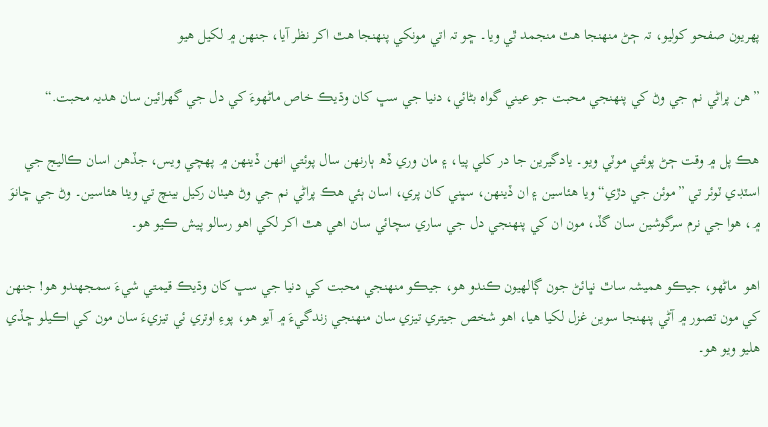پهريون صفحو کوليو، تہ ڄڻ منهنجا هٿ منجمد ٿي ويا۔ ڇو تہ اتي مونکي پنهنجا ھٿ اکر نظر آيا، جنهن ۾ لکيل ھيو

”هن پراڻي نم جي وڻ کي پنهنجي محبت جو عيني گواه بڻائي، دنيا جي سڀ کان وڌيڪ خاص ماڻهوءَ کي دل جي گهرائين سان هديہ محبت.“

هڪ پل ۾ وقت ڄڻ پوئتي موٽي ويو۔ يادگيرين جا در کلي پيا، ۽ مان وري ڏھ ٻارنھن سال پوئتي انهن ڏينهن ۾ پهچي ويس، جڏهن اسان ڪاليج جي اسٽڊي ٽوئر تي ”موئن جي دڙي“ ويا هئاسين ۽ ان ڏينهن، سڀني کان پري، اسان ٻئي هڪ پراڻي نم جي وڻ هيٺان رکيل بينچ تي ويٺا هئاسين۔ وڻ جي ڇانوَ ۾، هوا جي نرم سرگوشين سان گڏ، مون ان کي پنهنجي دل جي ساري سچائي سان اھي ھٿ اکر لکي اهو رسالو پيش ڪيو هو۔

اهو  ماڻهو، جيڪو هميشہ ساٿ نڀائڻ جون ڳالهيون ڪندو هو، جيڪو منهنجي محبت کي دنيا جي سڀ کان وڌيڪ قيمتي شيءَ سمجهندو هو! جنهن کي مون تصور ۾ آڻي پنهنجا سوين غزل لکيا ھيا، اھو شخص جيتري تيزي سان منهنجي زندگيءَ ۾ آيو ھو، پوءِ اوتري ئي تيزيءَ سان مون کي اڪيلو ڇڏي هليو ويو ھو۔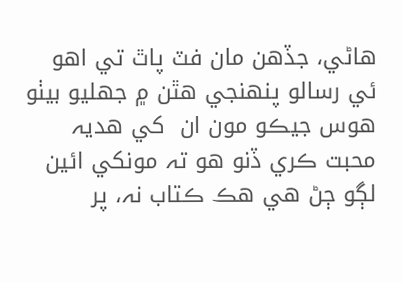هاڻي، جڏهن مان فٽ پاٿ تي اهو ئي رسالو پنهنجي هٿن ۾ جهليو بيٺو هوس جيڪو مون ان  کي هديہ محبت ڪري ڏنو ھو تہ مونکي ائين لڳو ڄڻ ھي هڪ ڪتاب نہ، پر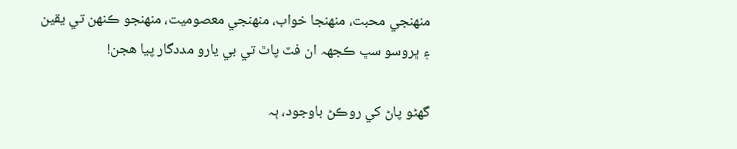منهنجي محبت، منهنجا خواب، منهنجي معصوميت، منهنجو ڪنهن تي يقين ۽ ڀروسو سڀ ڪجهہ ان فٽ پاٿ تي بي يارو مددگار پيا هجن!

گهڻو پاڻ کي روڪڻ باوجود، ٻہ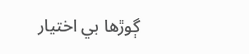ڳوڙها بي اختيار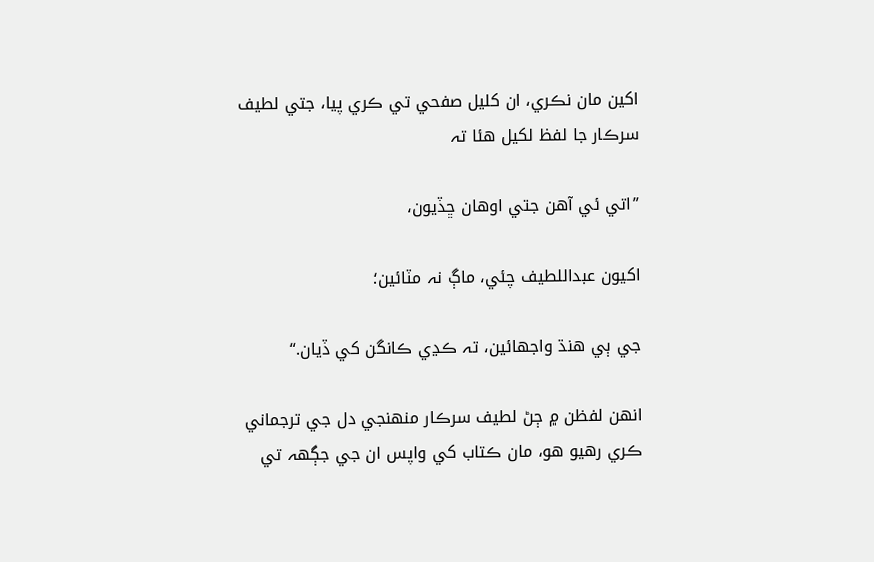اکين مان نڪري، ان کليل صفحي تي ڪري پيا، جتي لطيف سرڪار جا لفظ لکيل هئا تہ

”اتي ئي آهن جتي اوهان ڇڏيون،

اکيون عبداللطيف چئي، ماڳ نہ مٽائين؛

جي ٻي هنڌ واجهائين، تہ ڪڍي ڪانگن کي ڏيان.“

انهن لفظن ۾ ڄڻ لطيف سرڪار منهنجي دل جي ترجماني ڪري رھيو ھو، مان ڪتاب کي واپس ان جي جڳهہ تي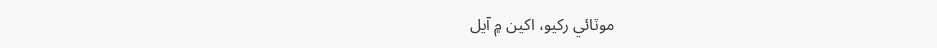موٽائي رکيو، اکين ۾ آيل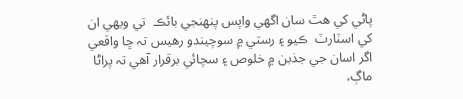پاڻي کي ھٿ سان اگھي واپس پنهنجي بائڪ  تي ويھي ان کي اسٽارٽ  ڪيو ۽ رستي ۾ سوچيندو رھيس تہ ڇا واقعي اگر اسان جي جذبن ۾ خلوص ۽ سچائي برقرار آھي تہ پراڻا ماڳ،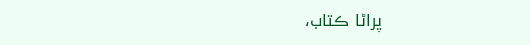پراڻا ڪتاب،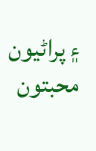۽ پراڻيون محبتون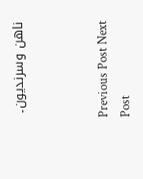ناھن وسرنديون۔



Previous Post Next Post